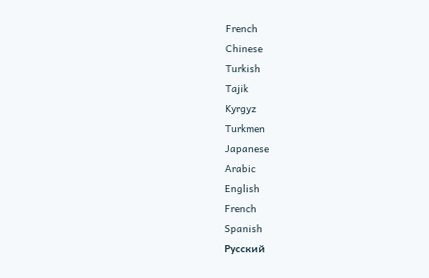French
Chinese
Turkish
Tajik
Kyrgyz
Turkmen
Japanese
Arabic
English
French
Spanish
Русский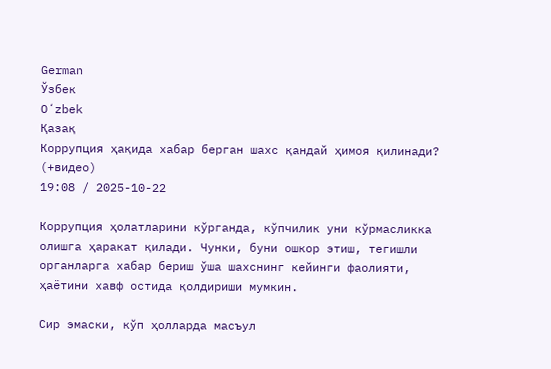German
Ўзбек
Oʻzbek
Қазақ
Коррупция ҳақида хабар берган шахс қандай ҳимоя қилинади? (+видео)
19:08 / 2025-10-22

Коррупция ҳолатларини кўрганда, кўпчилик уни кўрмасликка олишга ҳаракат қилади. Чунки, буни ошкор этиш, тегишли органларга хабар бериш ўша шахснинг кейинги фаолияти, ҳаётини хавф остида қолдириши мумкин.

Сир эмаски, кўп ҳолларда масъул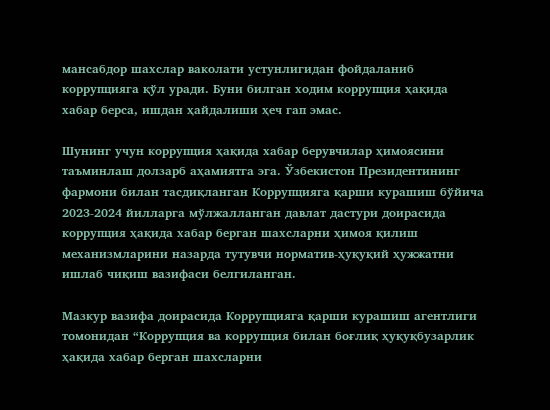мансабдор шахслар ваколати устунлигидан фойдаланиб коррупцияга қўл уради. Буни билган ходим коррупция ҳақида хабар берса, ишдан ҳайдалиши ҳеч гап эмас.

Шунинг учун коррупция ҳақида хабар берувчилар ҳимоясини таъминлаш долзарб аҳамиятга эга. Ўзбекистон Президентининг фармони билан тасдиқланган Коррупцияга қарши курашиш бўйича 2023-2024 йилларга мўлжалланган давлат дастури доирасида коррупция ҳақида хабар берган шахсларни ҳимоя қилиш механизмларини назарда тутувчи норматив-ҳуқуқий ҳужжатни ишлаб чиқиш вазифаси белгиланган.

Мазкур вазифа доирасида Коррупцияга қарши курашиш агентлиги томонидан “Коррупция ва коррупция билан боғлиқ ҳуқуқбузарлик ҳақида хабар берган шахсларни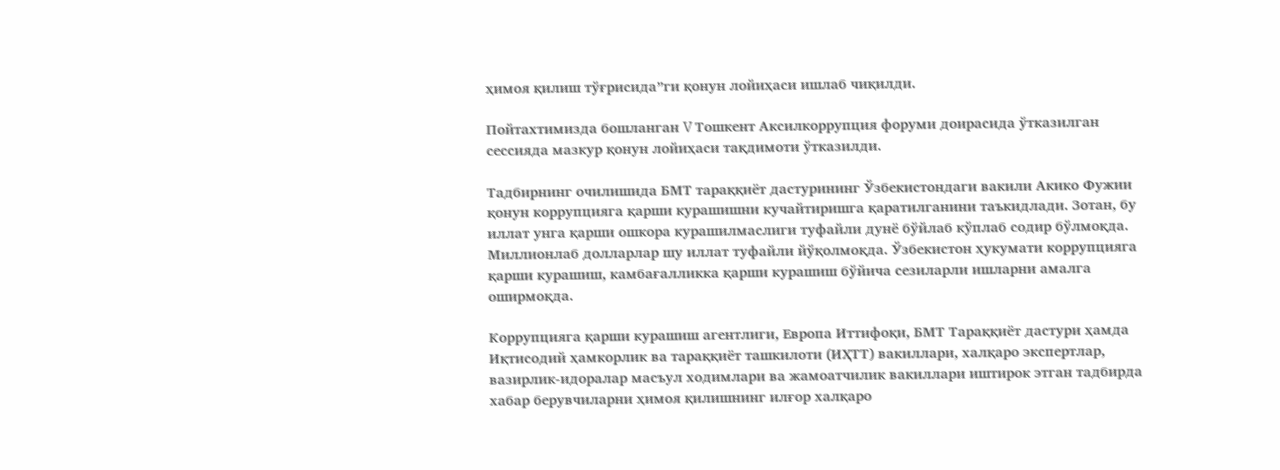ҳимоя қилиш тўғрисида”ги қонун лойиҳаси ишлаб чиқилди.

Пойтахтимизда бошланган V Тошкент Аксилкоррупция форуми доирасида ўтказилган сессияда мазкур қонун лойиҳаси тақдимоти ўтказилди.

Тадбирнинг очилишида БМТ тараққиёт дастурининг Ўзбекистондаги вакили Акико Фужии қонун коррупцияга қарши курашишни кучайтиришга қаратилганини таъкидлади. Зотан, бу иллат унга қарши ошкора курашилмаслиги туфайли дунё бўйлаб кўплаб содир бўлмоқда. Миллионлаб долларлар шу иллат туфайли йўқолмоқда. Ўзбекистон ҳукумати коррупцияга қарши курашиш, камбағалликка қарши курашиш бўйича сезиларли ишларни амалга оширмоқда.

Коррупцияга қарши курашиш агентлиги, Европа Иттифоқи, БМТ Тараққиёт дастури ҳамда Иқтисодий ҳамкорлик ва тараққиёт ташкилоти (ИҲТТ) вакиллари, халқаро экспертлар, вазирлик-идоралар масъул ходимлари ва жамоатчилик вакиллари иштирок этган тадбирда хабар берувчиларни ҳимоя қилишнинг илғор халқаро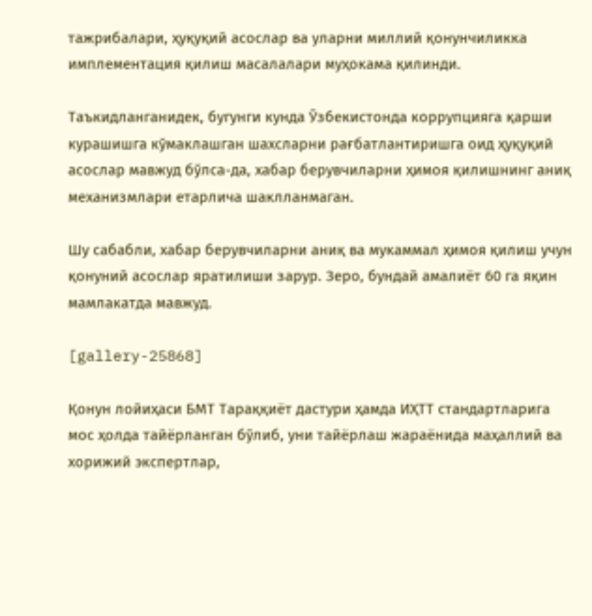тажрибалари, ҳуқуқий асослар ва уларни миллий қонунчиликка имплементация қилиш масалалари муҳокама қилинди.

Таъкидланганидек, бугунги кунда Ўзбекистонда коррупцияга қарши курашишга кўмаклашган шахсларни рағбатлантиришга оид ҳуқуқий асослар мавжуд бўлса-да, хабар берувчиларни ҳимоя қилишнинг аниқ механизмлари етарлича шаклланмаган.

Шу сабабли, хабар берувчиларни аниқ ва мукаммал ҳимоя қилиш учун қонуний асослар яратилиши зарур. Зеро, бундай амалиёт 60 га яқин мамлакатда мавжуд.

[gallery-25868]

Қонун лойиҳаси БМТ Тараққиёт дастури ҳамда ИҲТТ стандартларига мос ҳолда тайёрланган бўлиб, уни тайёрлаш жараёнида маҳаллий ва хорижий экспертлар,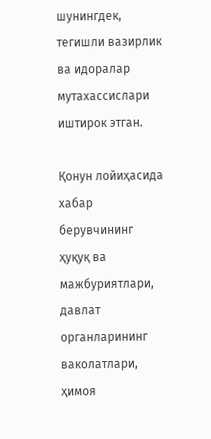шунингдек, тегишли вазирлик ва идоралар мутахассислари иштирок этган.

Қонун лойиҳасида хабар берувчининг ҳуқуқ ва мажбуриятлари, давлат органларининг ваколатлари, ҳимоя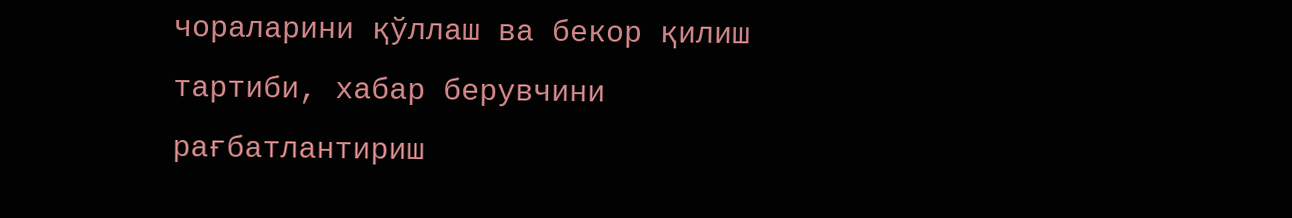чораларини қўллаш ва бекор қилиш тартиби, хабар берувчини рағбатлантириш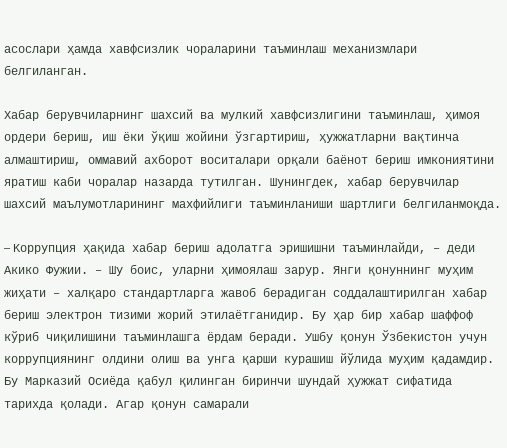асослари ҳамда хавфсизлик чораларини таъминлаш механизмлари белгиланган.

Хабар берувчиларнинг шахсий ва мулкий хавфсизлигини таъминлаш, ҳимоя ордери бериш, иш ёки ўқиш жойини ўзгартириш, ҳужжатларни вақтинча алмаштириш, оммавий ахборот воситалари орқали баёнот бериш имкониятини яратиш каби чоралар назарда тутилган. Шунингдек, хабар берувчилар шахсий маълумотларининг махфийлиги таъминланиши шартлиги белгиланмоқда.

– Kоррупция ҳақида хабар бериш адолатга эришишни таъминлайди, – деди Акико Фужии. – Шу боис, уларни ҳимоялаш зарур. Янги қонуннинг муҳим жиҳати – халқаро стандартларга жавоб берадиган соддалаштирилган хабар бериш электрон тизими жорий этилаётганидир. Бу ҳар бир хабар шаффоф кўриб чиқилишини таъминлашга ёрдам беради. Ушбу қонун Ўзбекистон учун коррупциянинг олдини олиш ва унга қарши курашиш йўлида муҳим қадамдир. Бу Марказий Осиёда қабул қилинган биринчи шундай ҳужжат сифатида тарихда қолади. Агар қонун самарали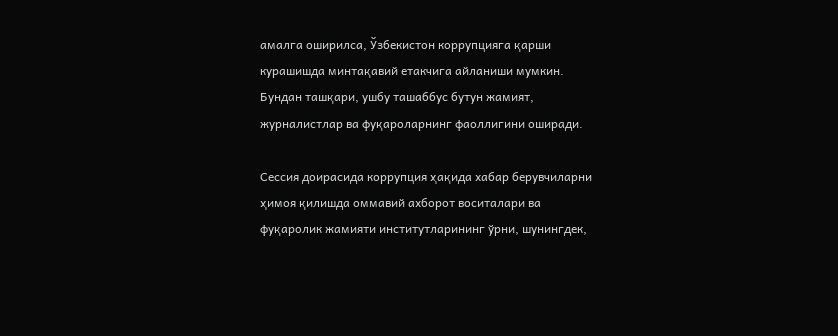амалга оширилса, Ўзбекистон коррупцияга қарши курашишда минтақавий етакчига айланиши мумкин. Бундан ташқари, ушбу ташаббус бутун жамият, журналистлар вa фуқароларнинг фаоллигини оширади.

Сессия доирасида коррупция ҳақида хабар берувчиларни ҳимоя қилишда оммавий ахборот воситалари ва фуқаролик жамияти институтларининг ўрни, шунингдек,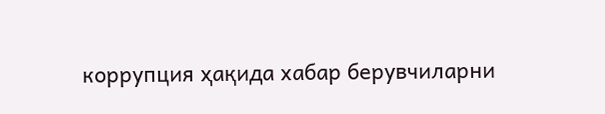коррупция ҳақида хабар берувчиларни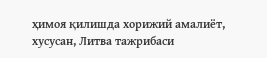ҳимоя қилишда хорижий амалиёт, хусусан, Литва тажрибаси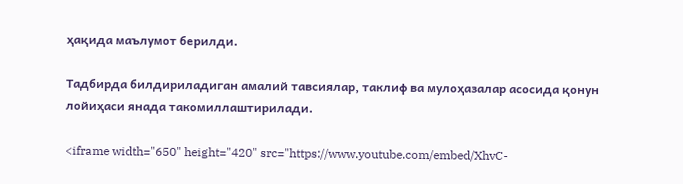ҳақида маълумот берилди.

Тадбирда билдириладиган амалий тавсиялар, таклиф ва мулоҳазалар асосида қонун лойиҳаси янада такомиллаштирилади.

<iframe width="650" height="420" src="https://www.youtube.com/embed/XhvC-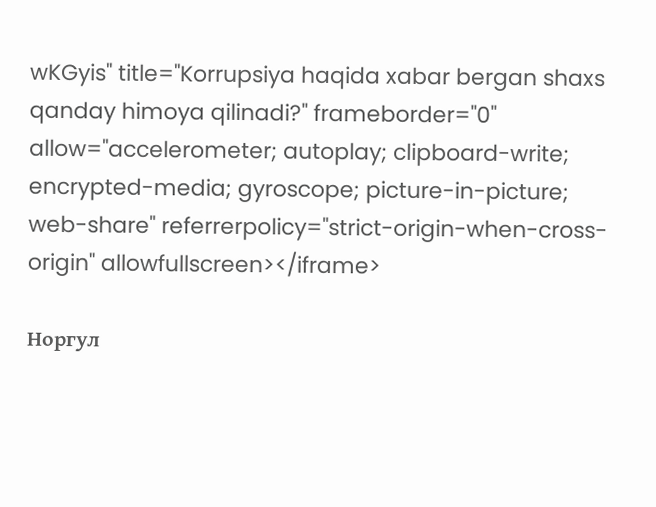wKGyis" title="Korrupsiya haqida xabar bergan shaxs qanday himoya qilinadi?" frameborder="0" allow="accelerometer; autoplay; clipboard-write; encrypted-media; gyroscope; picture-in-picture; web-share" referrerpolicy="strict-origin-when-cross-origin" allowfullscreen></iframe>

Норгул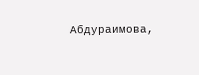Абдураимова,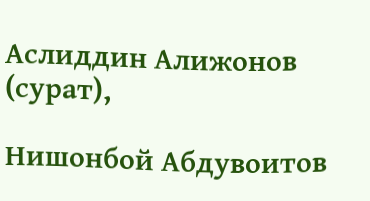Аслиддин Алижонов (сурат),

Нишонбой Абдувоитов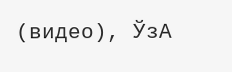(видео), ЎзА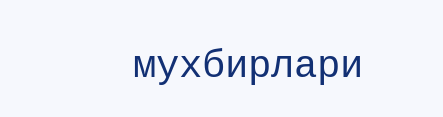мухбирлари